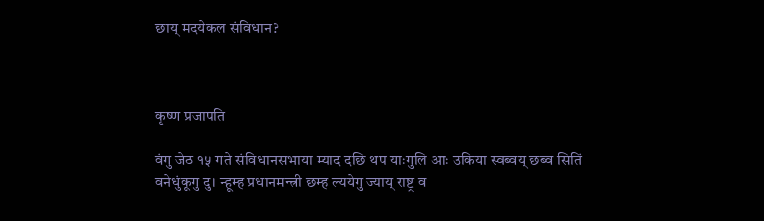छाय् मदयेकल संविधान?



कृष्ण प्रजापति

वंगु जेठ १५ गते संविधानसभाया म्याद दछि थप याःगुलि आः उकिया स्वब्वय् छब्व सितिं वनेधुंकूगु दु। न्हूम्ह प्रधानमन्त्री छम्ह ल्ययेगु ज्याय् राष्ट्र व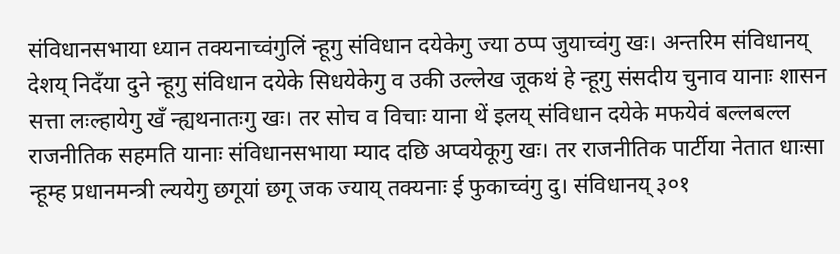संविधानसभाया ध्यान तक्यनाच्वंगुलिं न्हूगु संविधान दयेकेगु ज्या ठप्प जुयाच्वंगु खः। अन्तरिम संविधानय् देशय् निदँया दुने न्हूगु संविधान दयेके सिधयेकेगु व उकी उल्लेख जूकथं हे न्हूगु संसदीय चुनाव यानाः शासन सत्ता लःल्हायेगु खँ न्ह्यथनातःगु खः। तर सोच व विचाः याना थें इलय् संविधान दयेके मफयेवं बल्लबल्ल राजनीतिक सहमति यानाः संविधानसभाया म्याद दछि अप्वयेकूगु खः। तर राजनीतिक पार्टीया नेतात धाःसा न्हूम्ह प्रधानमन्त्री ल्ययेगु छगूयां छगू जक ज्याय् तक्यनाः ई फुकाच्वंगु दु। संविधानय् ३०१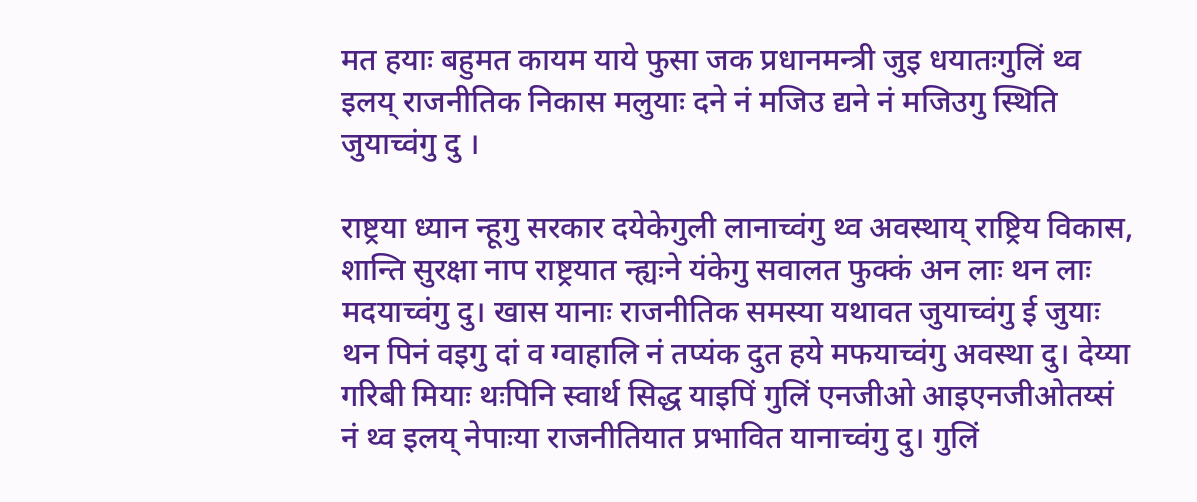मत हयाः बहुमत कायम याये फुसा जक प्रधानमन्त्री जुइ धयातःगुलिं थ्व इलय् राजनीतिक निकास मलुयाः दने नं मजिउ द्यने नं मजिउगु स्थिति जुयाच्वंगु दु ।

राष्ट्रया ध्यान न्हूगु सरकार दयेकेगुली लानाच्वंगु थ्व अवस्थाय् राष्ट्रिय विकास, शान्ति सुरक्षा नाप राष्ट्रयात न्ह्यःने यंकेगु सवालत फुक्कं अन लाः थन लाः मदयाच्वंगु दु। खास यानाः राजनीतिक समस्या यथावत जुयाच्वंगु ई जुयाः थन पिनं वइगु दां व ग्वाहालि नं तप्यंक दुत हये मफयाच्वंगु अवस्था दु। देय्या गरिबी मियाः थःपिनि स्वार्थ सिद्ध याइपिं गुलिं एनजीओ आइएनजीओतय्सं नं थ्व इलय् नेपाःया राजनीतियात प्रभावित यानाच्वंगु दु। गुलिं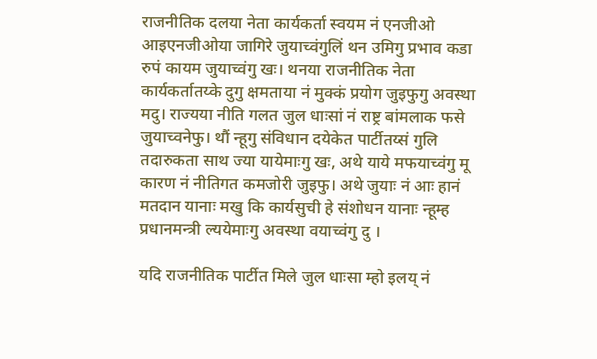राजनीतिक दलया नेता कार्यकर्ता स्वयम नं एनजीओ आइएनजीओया जागिरे जुयाच्वंगुलिं थन उमिगु प्रभाव कडा रुपं कायम जुयाच्वंगु खः। थनया राजनीतिक नेता कार्यकर्तातय्के दुगु क्षमताया नं मुक्कं प्रयोग जुइफुगु अवस्था मदु। राज्यया नीति गलत जुल धाःसां नं राष्ट्र बांमलाक फसे जुयाच्वनेफु। थौं न्हूगु संविधान दयेकेत पार्टीतय्सं गुलि तदारुकता साथ ज्या यायेमाःगु खः, अथे याये मफयाच्वंगु मू कारण नं नीतिगत कमजोरी जुइफु। अथे जुयाः नं आः हानं मतदान यानाः मखु कि कार्यसुची हे संशोधन यानाः न्हूम्ह प्रधानमन्त्री ल्ययेमाःगु अवस्था वयाच्वंगु दु ।

यदि राजनीतिक पार्टीत मिले जुल धाःसा म्हो इलय् नं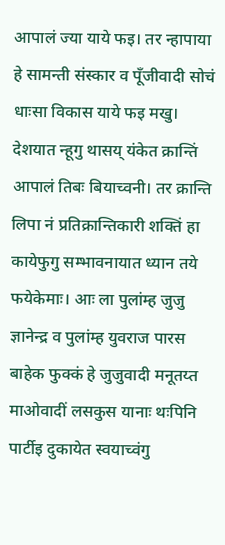आपालं ज्या याये फइ। तर न्हापाया हे सामन्ती संस्कार व पूँजीवादी सोचं धाःसा विकास याये फइ मखु। देशयात न्हूगु थासय् यंकेत क्रान्तिं आपालं तिबः बियाच्वनी। तर क्रान्ति लिपा नं प्रतिक्रान्तिकारी शक्तिं हा कायेफुगु सम्भावनायात ध्यान तये फयेकेमाः। आः ला पुलांम्ह जुजु ज्ञानेन्द्र व पुलांम्ह युवराज पारस बाहेक फुक्कं हे जुजुवादी मनूतय्त माओवादीं लसकुस यानाः थःपिनि पार्टीइ दुकायेत स्वयाच्वंगु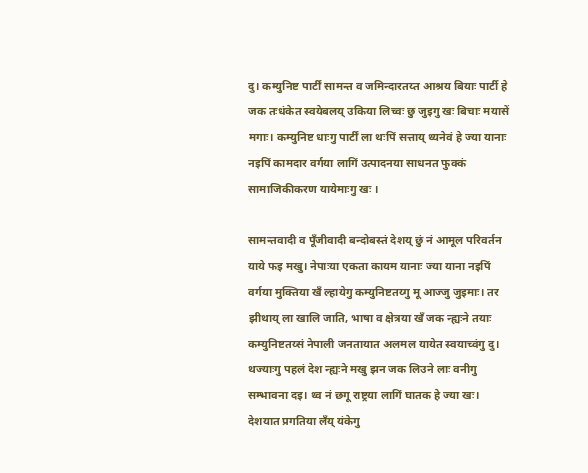दु। कम्युनिष्ट पार्टीं सामन्त व जमिन्दारतय्त आश्रय बियाः पार्टी हे जक तःधंकेत स्वयेबलय् उकिया लिच्वः छु जुइगु खः बिचाः मयासें मगाः। कम्युनिष्ट धाःगु पार्टीं ला थःपिं सत्ताय् थ्यनेवं हे ज्या यानाः नइपिं कामदार वर्गया लागिं उत्पादनया साधनत फुक्कं सामाजिकीकरण यायेमाःगु खः ।

सामन्तवादी व पूँजीवादी बन्दोबस्तं देशय् छुं नं आमूल परिवर्तन याये फइ मखु। नेपाःया एकता कायम यानाः ज्या याना नइपिं वर्गया मुक्तिया खँ ल्हायेगु कम्युनिष्टतय्गु मू आज्जु जुइमाः। तर झीथाय् ला खालि जाति, भाषा व क्षेत्रया खँ जक न्ह्यःने तयाः कम्युनिष्टतय्सं नेपाली जनतायात अलमल यायेत स्वयाच्वंगु दु। थज्याःगु पहलं देश न्ह्यःने मखु झन जक लिउने लाः वनीगु सम्भावना दइ। थ्व नं छगू राष्ट्रया लागिं घातक हे ज्या खः। देशयात प्रगतिया लँय् यंकेगु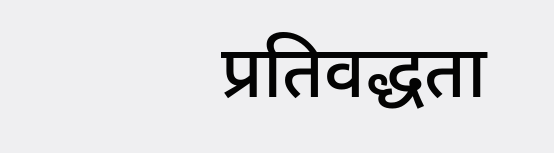प्रतिवद्धता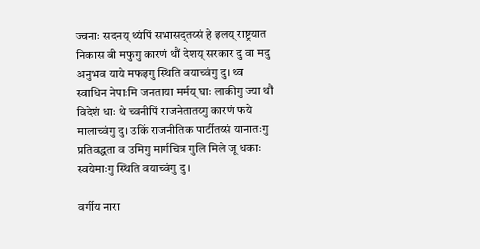ज्वनाः सदनय् थ्यंपिं सभासद्तय्सं हे इलय् राष्ट्रयात निकास बी मफुगु कारणं थौं देशय् सरकार दु वा मदु अनुभव याये मफइगु स्थिति वयाच्वंगु दु। थ्व स्वाधिन नेपाःमि जनताया मर्मय् घाः लाकीगु ज्या थौं विदेशं धाः थे च्वनीपिं राजनेतातय्गु कारणं फये मालाच्वंगु दु। उकिं राजनीतिक पार्टीतय्सं यानातःगु प्रतिवद्धता व उमिगु मार्गचित्र गुलि मिले जू धकाः स्वयेमाःगु स्थिति वयाच्वंगु दु ।

वर्गीय नारा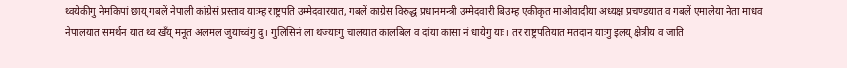थ्वयेकीगु नेमकिपां छाय् गबलें नेपाली कांग्रेसं प्रस्ताव याःम्ह राष्ट्रपति उम्मेदवारयात, गबलें काग्रेस विरुद्ध प्रधानमन्त्री उम्मेदवारी बिउम्ह एकीकृत माओवादीया अध्यक्ष प्रचण्डयात व गबलें एमालेया नेता माधव नेपालयात समर्थन यात थ्व खँय् मनूत अलमल जुयाच्वंगु दु। गुलिसिनं ला थज्याःगु चालयात कालबिल व दांया कासा नं धायेगु याः। तर राष्ट्रपतियात मतदान याःगु इलय् क्षेत्रीय व जाति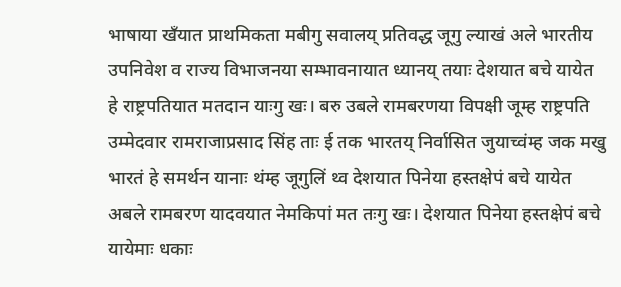भाषाया खँयात प्राथमिकता मबीगु सवालय् प्रतिवद्ध जूगु ल्याखं अले भारतीय उपनिवेश व राज्य विभाजनया सम्भावनायात ध्यानय् तयाः देशयात बचे यायेत हे राष्ट्रपतियात मतदान याःगु खः। बरु उबले रामबरणया विपक्षी जूम्ह राष्ट्रपति उम्मेदवार रामराजाप्रसाद सिंह ताः ई तक भारतय् निर्वासित जुयाच्वंम्ह जक मखु भारतं हे समर्थन यानाः थंम्ह जूगुलिं थ्व देशयात पिनेया हस्तक्षेपं बचे यायेत अबले रामबरण यादवयात नेमकिपां मत तःगु खः। देशयात पिनेया हस्तक्षेपं बचे यायेमाः धकाः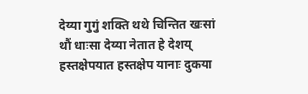देय्या गुगुं शक्ति थथे चिन्तित खःसां थौं धाःसा देय्या नेतात हे देशय् हस्तक्षेपयात हस्तक्षेप यानाः दुकया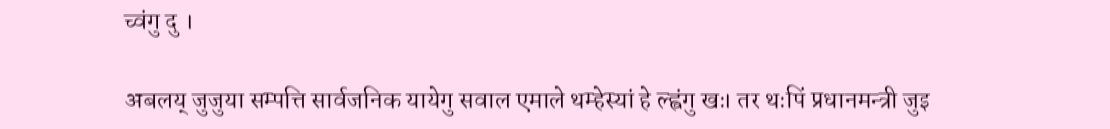च्वंगु दु ।

अबलय् जुजुया सम्पत्ति सार्वजनिक यायेगु सवाल एमाले थम्हेस्यां हे ल्ह्वंगु खः। तर थःपिं प्रधानमन्त्री जुइ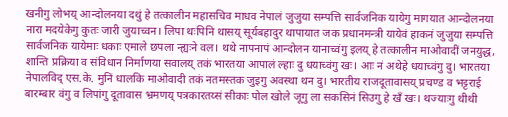खनीगु लोभय् आन्दोलनया दथुं हे तत्कालीन महासचिव माधव नेपालं जुजुया सम्पत्ति सार्वजनिक यायेगु मागयात आन्दोलनया नारा मदयेकेगु कुतः जारी जुयाच्वन। लिपा थःपिनि थासय् सूर्यबहादुर थापायात जक प्रधानमन्त्री यायेवं हाकनं जुजुया सम्पत्ति सार्वजनिक यायेमाः धकाः एमाले छपला न्ह्यःने वल। थथे नापनापं आन्दोलन यानाच्वंगु इलय् हे तत्कालीन माओवादीं जनयुद्ध, शान्ति प्रक्रिया व संविधान निर्माणया सवालय् तकं भारतया आपालं ल्हाः दु धयाच्वंगु खः। आः नं अथेहे धयाच्वंगु दु। भारतया नेपालविद् एस.के. मुनिं धालकि माओवादी तकं नतमस्तक जुइगु अवस्था थन दु। भारतीय राजदूतावासय् प्रचण्ड व भट्टराई बारम्बार वंगु व लिपांगु दूतावास भ्रमणय् पत्रकारतय्सं सीकाः पोल खोले जूगु ला सकसिनं सिउगु हे खँ खः। थज्याःगु थीथी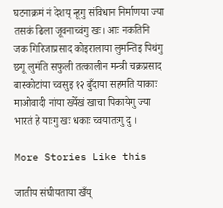घटनाक्रमं नं देशय् न्हूगु संविधान निर्माणया ज्या तसकं ढिला जूवनाच्वंगु खः। आः नकतिनि जक गिरिजाप्रसाद कोइरालाया लुमन्तिइ पिथंगु छगू लुमंति सफुली तत्कालीन मन्त्री चक्रप्रसाद बास्कोटांया च्वसुइ १२ बुँदाया सहमति याकाः माओवादी नांया ख्येँखं खाचा पिकायेगु ज्या भारतं हे याःगु खः धकाः च्वयातःगु दु ।

More Stories Like this

जातीय संघीयताया खँय्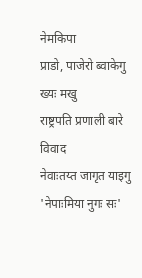नेमकिपा
प्राडो, पाजेरो ब्वाकेगु ख्यः मखु
राष्ट्रपति प्रणाली बारे विवाद
नेवाःतय्त जागृत याइगु 'नेपाःमिया नुगः सः'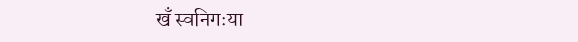खँ स्वनिगःया